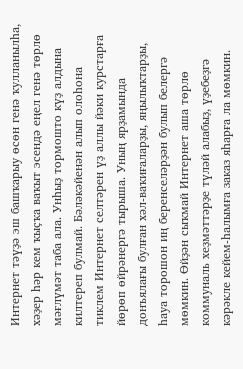Интернет тәүҙә эш башҡарыу өсөн генә ҡулланылһа, хәҙер һәр кем ҡыҫҡа ваҡыт эсендә еңел генә төрлө мәғлүмәт таба ала. Унһыҙ тормошто күҙ алдына килтереп булмай. Бәләкәйенән алып олоһона тиклем Интернет селтәрен үҙ аллы йәки курстарға йөрөп өйрәнергә тырыша. Уның ярҙамында донъялағы булған хәл-ваҡиғаларҙы, яңылыҡтарҙы, һауа торошон иң беренселәрҙән булып белергә мөмкин. Өйҙән сыҡмай Интернет аша төрлө коммуналь хеҙмәттәрҙе түләй алабыҙ, үҙебеҙгә кәрәкле кейем-һалымға заказ яһарға ла мөмкин.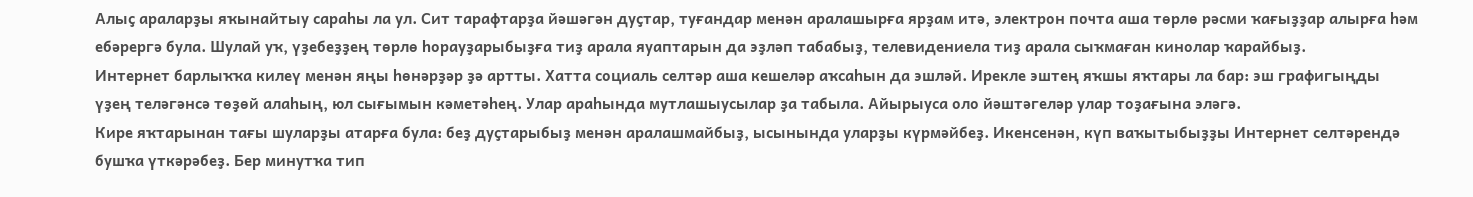Алыҫ араларҙы яҡынайтыу сараһы ла ул. Сит тарафтарҙа йәшәгән дуҫтар, туғандар менән аралашырға ярҙам итә, электрон почта аша төрлө рәсми ҡағыҙҙар алырға һәм ебәрергә була. Шулай уҡ, үҙебеҙҙең төрлө һорауҙарыбыҙға тиҙ арала яуаптарын да эҙләп табабыҙ, телевидениела тиҙ арала сыҡмаған кинолар ҡарайбыҙ.
Интернет барлыҡҡа килеү менән яңы һөнәрҙәр ҙә артты. Хатта социаль селтәр аша кешеләр аҡсаһын да эшләй. Ирекле эштең яҡшы яҡтары ла бар: эш графигыңды үҙең теләгәнсә төҙөй алаһың, юл сығымын кәметәһең. Улар араһында мутлашыусылар ҙа табыла. Айырыуса оло йәштәгеләр улар тоҙағына эләгә.
Кире яҡтарынан тағы шуларҙы атарға була: беҙ дуҫтарыбыҙ менән аралашмайбыҙ, ысынында уларҙы күрмәйбеҙ. Икенсенән, күп ваҡытыбыҙҙы Интернет селтәрендә бушҡа үткәрәбеҙ. Бер минутҡа тип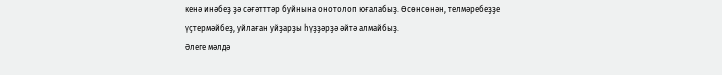кенә инәбеҙ ҙә сәғәтттәр буйнына онотолоп юғалабыҙ. Өсөнсөнән, телмәребеҙҙе үҫтермәйбеҙ, уйлаған уйҙарҙы һүҙҙәрҙә әйтә алмайбыҙ.
Әлеге мәлдә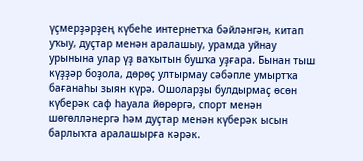үҫмерҙәрҙең күбеһе интернетҡа бәйләнгән, китап уҡыу, дуҫтар менән аралашыу, урамда уйнау урынына улар үҙ ваҡытын бушҡа уҙғара. Бынан тыш күҙҙәр боҙола, дөрөҫ ултырмау сәбәпле умыртҡа бағанаһы зыян күрә. Ошоларҙы булдырмаҫ өсөн күберәк саф һауала йөрөргә, спорт менән шөгөлләнергә һәм дуҫтар менән күберәк ысын барлыҡта аралашырға кәрәк.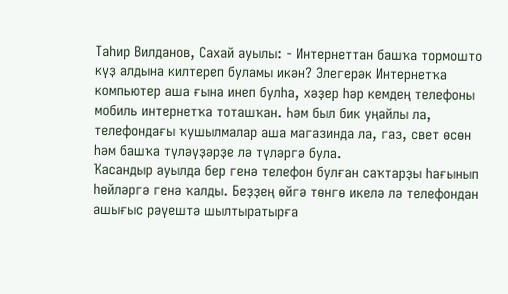Таһир Вилданов, Сахай ауылы: - Интернеттан башҡа тормошто күҙ алдына килтереп буламы икән? Элегерәк Интернетҡа компьютер аша ғына инеп булһа, хәҙер һәр кемдең телефоны мобиль интернетҡа тоташҡан. Һәм был бик уңайлы ла, телефондағы ҡушылмалар аша магазинда ла, газ, свет өсөн һәм башҡа түләүҙәрҙе лә түләргә була.
Ҡасандыр ауылда бер генә телефон булған саҡтарҙы һағынып һөйләргә генә ҡалды. Беҙҙең өйгә төнгө икелә лә телефондан ашығыс рәүештә шылтыратырға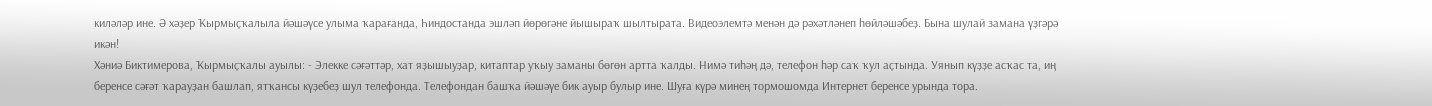киләләр ине. Ә хәҙер Ҡырмыҫҡалыла йәшәүсе улыма ҡарағанда, Һиндостанда эшләп йөрөгәне йышыраҡ шылтырата. Видеоэлемтә менән дә рәхәтләнеп һөйләшәбеҙ. Бына шулай замана үҙгәрә икән!
Хәниә Биктимерова, Ҡырмыҫҡалы ауылы: - Элекке сәғәттәр, хат яҙышыуҙар, китаптар уҡыу заманы бөгөн артта ҡалды. Нимә тиһәң дә, телефон һәр саҡ ҡул аҫтында. Уянып күҙҙе асҡас та, иң беренсе сәғәт ҡарауҙан башлап, ятҡансы күҙебеҙ шул телефонда. Телефондан башҡа йәшәүе бик ауыр булыр ине. Шуға күрә минең тормошомда Интернет беренсе урында тора.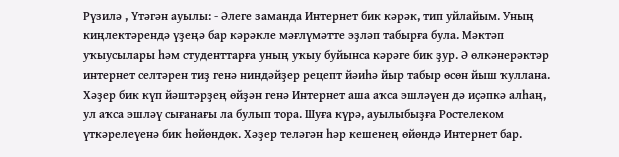Рүзилә , Үтәгән ауылы: - Әлеге заманда Интернет бик кәрәк, тип уйлайым. Уның киңлектәрендә үҙеңә бар кәрәкле мәғлүмәтте эҙләп табырға була. Мәктәп уҡыусылары һәм студенттарға уның уҡыу буйынса кәрәге бик ҙур. Ә өлкәнерәктәр интернет селтәрен тиҙ генә ниндәйҙер рецепт йәиһә йыр табыр өсөн йыш ҡуллана.
Хәҙер бик күп йәштәрҙең өйҙән генә Интернет аша аҡса эшләүен дә иҫәпкә алһаң, ул аҡса эшләү сығанағы ла булып тора. Шуға күрә, ауылыбыҙға Ростелеком үткәрелеүенә бик һөйөндөк. Хәҙер теләгән һәр кешенең өйөндә Интернет бар.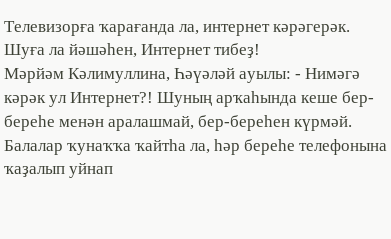Телевизорға ҡарағанда ла, интернет кәрәгерәк. Шуға ла йәшәһен, Интернет тибеҙ!
Мәрйәм Кәлимуллина, Һәүәләй ауылы: - Нимәгә кәрәк ул Интернет?! Шуның арҡаһында кеше бер-береһе менән аралашмай, бер-береһен күрмәй. Балалар ҡунаҡҡа ҡайтһа ла, һәр береһе телефонына ҡаҙалып уйнап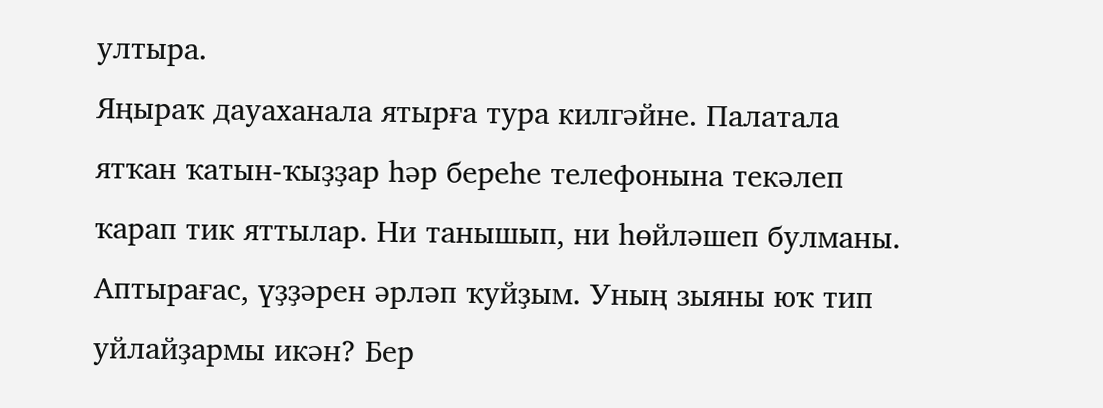ултыра.
Яңыраҡ дауаханала ятырға тура килгәйне. Палатала ятҡан ҡатын-ҡыҙҙар һәр береһе телефонына текәлеп ҡарап тик яттылар. Ни танышып, ни һөйләшеп булманы. Аптырағас, үҙҙәрен әрләп ҡуйҙым. Уның зыяны юҡ тип уйлайҙармы икән? Бер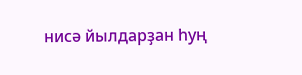нисә йылдарҙан һуң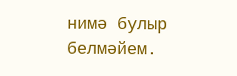нимә булыр белмәйем.